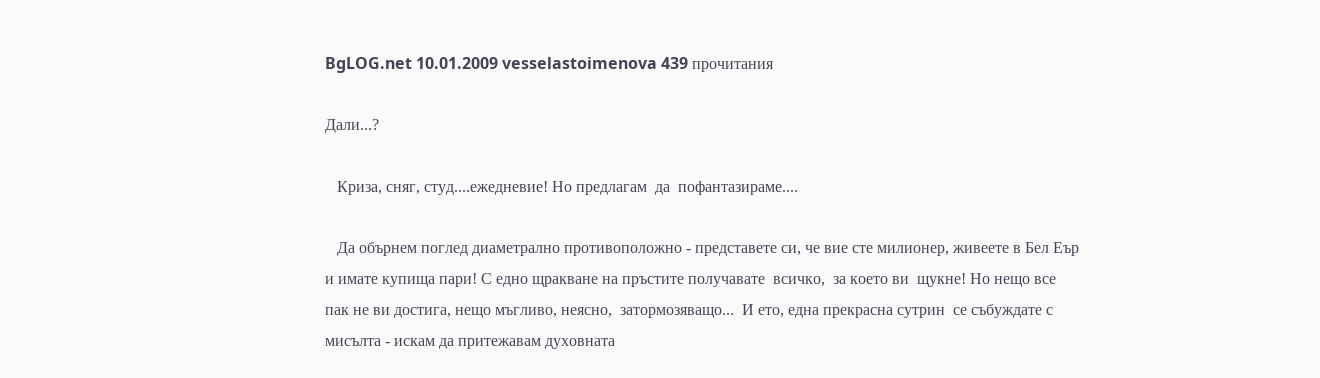BgLOG.net 10.01.2009 vesselastoimenova 439 прочитания

Дали...?

   Криза, сняг, студ....ежедневие! Но предлагам  да  пофантазираме....

   Да обърнем поглед диаметрално противоположно - представете си, че вие сте милионер, живеете в Бел Еър и имате купища пари! С едно щракване на пръстите получавате  всичко,  за което ви  щукне! Но нещо все пак не ви достига, нещо мъгливо, неясно,  затормозяващо...  И ето, една прекрасна сутрин  се събуждате с мисълта - искам да притежавам духовната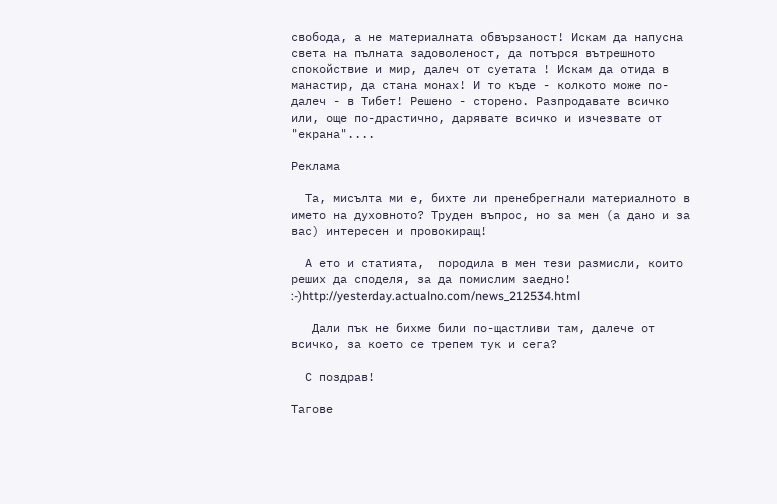свобода, а не материалната обвързаност! Искам да напусна света на пълната задоволеност, да потърся вътрешното спокойствие и мир, далеч от суетата ! Искам да отида в манастир, да стана монах! И то къде - колкото може по-далеч - в Тибет! Решено - сторено. Разпродавате всичко или, още по-драстично, дарявате всичко и изчезвате от "екрана"....

Реклама

  Та, мисълта ми е, бихте ли пренебрегнали материалното в името на духовното? Труден въпрос, но за мен (а дано и за вас) интересен и провокиращ!

  А ето и статията,  породила в мен тези размисли, които реших да споделя, за да помислим заедно! :-)http://yesterday.actualno.com/news_212534.html

   Дали пък не бихме били по-щастливи там, далече от всичко, за което се трепем тук и сега?

  С поздрав!

Тагове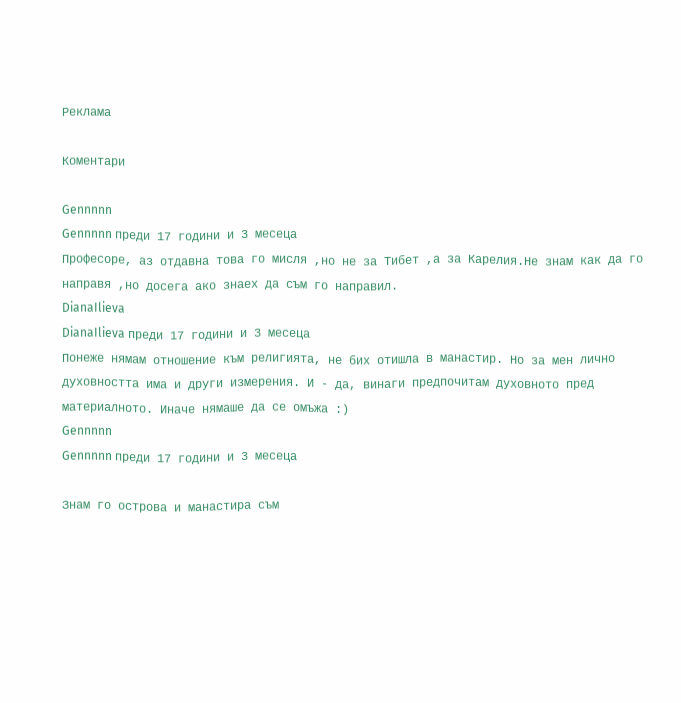Реклама

Коментари

Gennnnn
Gennnnn преди 17 години и 3 месеца
Професоре, аз отдавна това го мисля ,но не за Тибет ,а за Карелия.Не знам как да го направя ,но досега ако знаех да съм го направил.
DianaIlieva
DianaIlieva преди 17 години и 3 месеца
Понеже нямам отношение към религията, не бих отишла в манастир. Но за мен лично духовността има и други измерения. И - да, винаги предпочитам духовното пред материалното. Иначе нямаше да се омъжа :)
Gennnnn
Gennnnn преди 17 години и 3 месеца

Знам го острова и манастира съм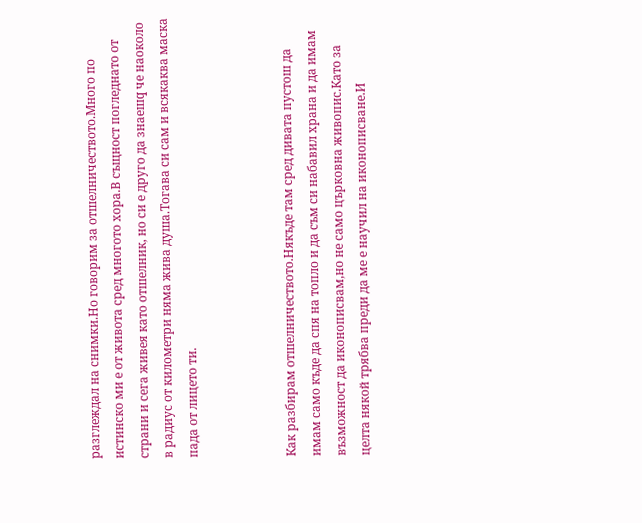разглеждал на снимки.Но говорим за отшелничеството.Много по истинско ми е от живота сред многото хора.В същност погледнато от страни и сега живея като отшелник, но си е друго да знаешq че наоколо в радиус от километри няма жива душа.Тогава си сам и всякаква маска пада от лицето ти.



Как разбирам отшелничеството.Някъде там сред дивата пустош да имам само къде да спя на топло и да съм си набавил храна и да имам възможност да иконописвам,но не само църковна живопис.Като за целта някой трябва преди да ме е научил на иконописване.И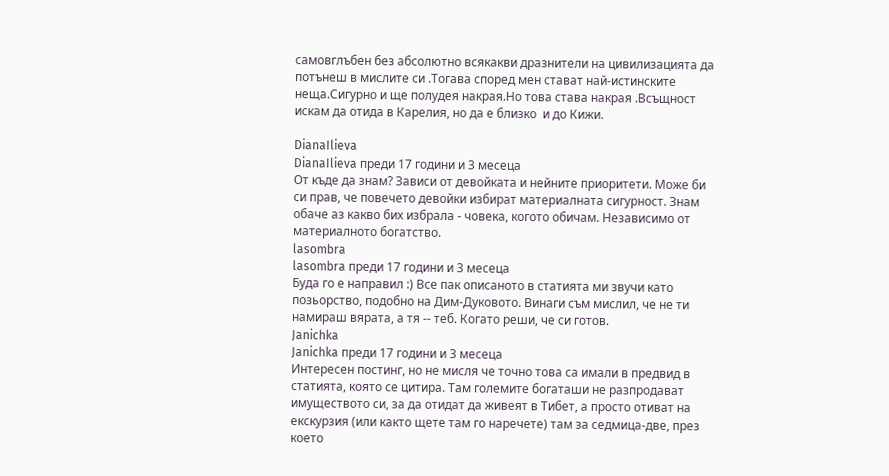самовглъбен без абсолютно всякакви дразнители на цивилизацията да потънеш в мислите си .Тогава според мен стават най-истинските неща.Сигурно и ще полудея накрая.Но това става накрая .Всъщност искам да отида в Карелия, но да е близко  и до Кижи.

DianaIlieva
DianaIlieva преди 17 години и 3 месеца
От къде да знам? Зависи от девойката и нейните приоритети. Може би си прав, че повечето девойки избират материалната сигурност. Знам обаче аз какво бих избрала - човека, когото обичам. Независимо от материалното богатство.
lasombra
lasombra преди 17 години и 3 месеца
Буда го е направил :) Все пак описаното в статията ми звучи като позьорство, подобно на Дим-Дуковото. Винаги съм мислил, че не ти намираш вярата, а тя -- теб. Когато реши, че си готов.
Janichka
Janichka преди 17 години и 3 месеца
Интересен постинг, но не мисля че точно това са имали в предвид в статията, която се цитира. Там големите богаташи не разпродават имуществото си, за да отидат да живеят в Тибет, а просто отиват на екскурзия (или както щете там го наречете) там за седмица-две, през което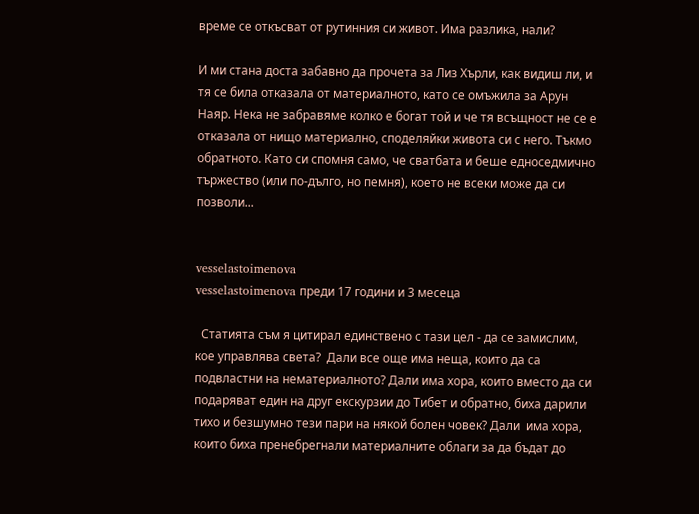време се откъсват от рутинния си живот. Има разлика, нали?

И ми стана доста забавно да прочета за Лиз Хърли, как видиш ли, и тя се била отказала от материалното, като се омъжила за Арун Наяр. Нека не забравяме колко е богат той и че тя всъщност не се е отказала от нищо материално, споделяйки живота си с него. Тъкмо обратното. Като си спомня само, че сватбата и беше едноседмично тържество (или по-дълго, но пемня), което не всеки може да си позволи...


vesselastoimenova
vesselastoimenova преди 17 години и 3 месеца

  Статията съм я цитирал единствено с тази цел - да се замислим, кое управлява света?  Дали все още има неща, които да са подвластни на нематериалното? Дали има хора, които вместо да си подаряват един на друг екскурзии до Тибет и обратно, биха дарили тихо и безшумно тези пари на някой болен човек? Дали  има хора, които биха пренебрегнали материалните облаги за да бъдат до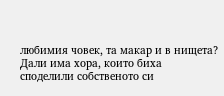любимия човек, та макар и в нищета? Дали има хора, които биха  споделили собственото си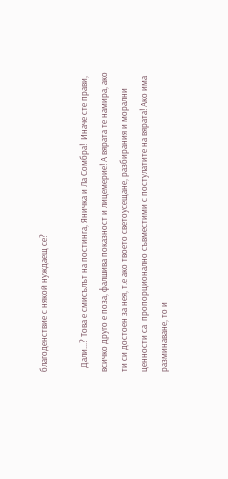благоденствие с някой нуждаещ се?

  Дали...? Това е смисълът на постинга, Яничка и Ла Сомбра!  Иначе сте прави, всичко друго е поза, фалшива показност и лицемерие! А вярата те намира, ако ти си достоен за нея, т.е ако твоето светоусещане, разбирания и морални ценности са  пропорционално съвместими с постулатите на вярата! Ако има разминаване, то и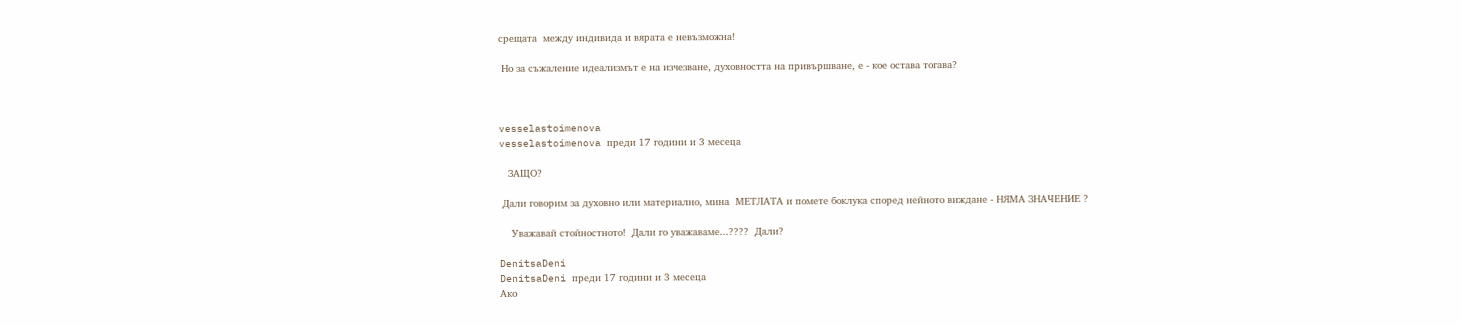срещата  между индивида и вярата е невъзможна!

 Но за съжаление идеализмът е на изчезване, духовността на привършване, е - кое остава тогава?



vesselastoimenova
vesselastoimenova преди 17 години и 3 месеца

   ЗАЩО?

 Дали говорим за духовно или материално, мина  МЕТЛАТА и помете боклука според нейното виждане - НЯМА ЗНАЧЕНИЕ ?

    Уважавай стойностното!  Дали го уважаваме...????  Дали?

DenitsaDeni
DenitsaDeni преди 17 години и 3 месеца
Ако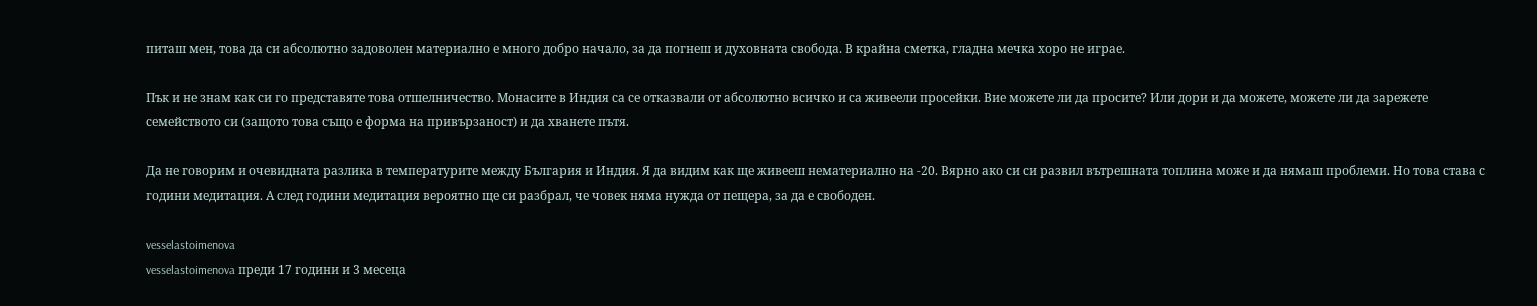питаш мен, това да си абсолютно задоволен материално е много добро начало, за да погнеш и духовната свобода. В крайна сметка, гладна мечка хоро не играе.

Пък и не знам как си го представяте това отшелничество. Монасите в Индия са се отказвали от абсолютно всичко и са живеели просейки. Вие можете ли да просите? Или дори и да можете, можете ли да зарежете семейството си (защото това също е форма на привързаност) и да хванете пътя.

Да не говорим и очевидната разлика в температурите между България и Индия. Я да видим как ще живееш нематериално на -20. Вярно ако си си развил вътрешната топлина може и да нямаш проблеми. Но това става с години медитация. А след години медитация вероятно ще си разбрал, че човек няма нужда от пещера, за да е свободен.

vesselastoimenova
vesselastoimenova преди 17 години и 3 месеца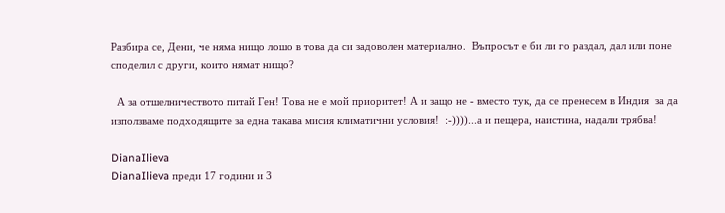Разбира се, Дени, че няма нищо лошо в това да си задоволен материално.  Въпросът е би ли го раздал, дал или поне споделил с други, които нямат нищо?

  А за отшелничеството питай Ген! Това не е мой приоритет! А и защо не - вместо тук, да се пренесем в Индия  за да използваме подходящите за една такава мисия климатични условия!  :-))))...а и пещера, наистина, надали трябва!

DianaIlieva
DianaIlieva преди 17 години и 3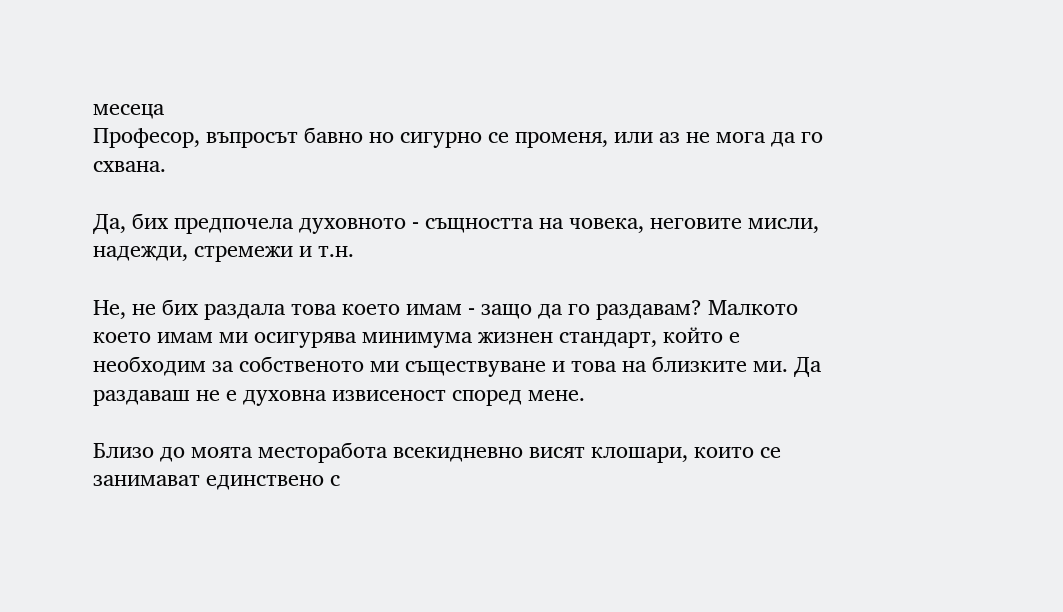месеца
Професор, въпросът бавно но сигурно се променя, или аз не мога да го схвана.

Да, бих предпочела духовното - същността на човека, неговите мисли, надежди, стремежи и т.н.

Не, не бих раздала това което имам - защо да го раздавам? Малкото което имам ми осигурява минимума жизнен стандарт, който е необходим за собственото ми съществуване и това на близките ми. Да раздаваш не е духовна извисеност според мене.

Близо до моята месторабота всекидневно висят клошари, които се занимават единствено с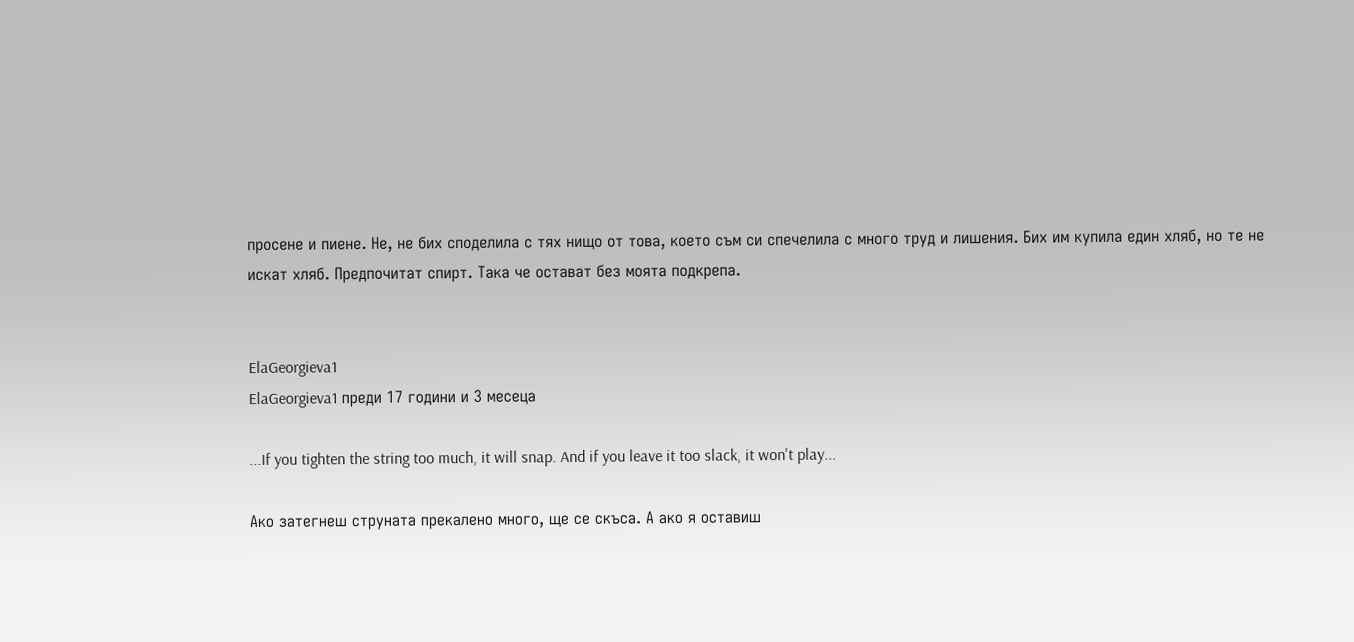просене и пиене. Не, не бих споделила с тях нищо от това, което съм си спечелила с много труд и лишения. Бих им купила един хляб, но те не искат хляб. Предпочитат спирт. Така че остават без моята подкрепа.


ElaGeorgieva1
ElaGeorgieva1 преди 17 години и 3 месеца

...If you tighten the string too much, it will snap. And if you leave it too slack, it won't play...

Ако затегнеш струната прекалено много, ще се скъса. А ако я оставиш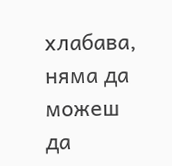хлабава, няма да можеш да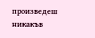произведеш никакъв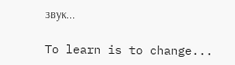звук...

To learn is to change...